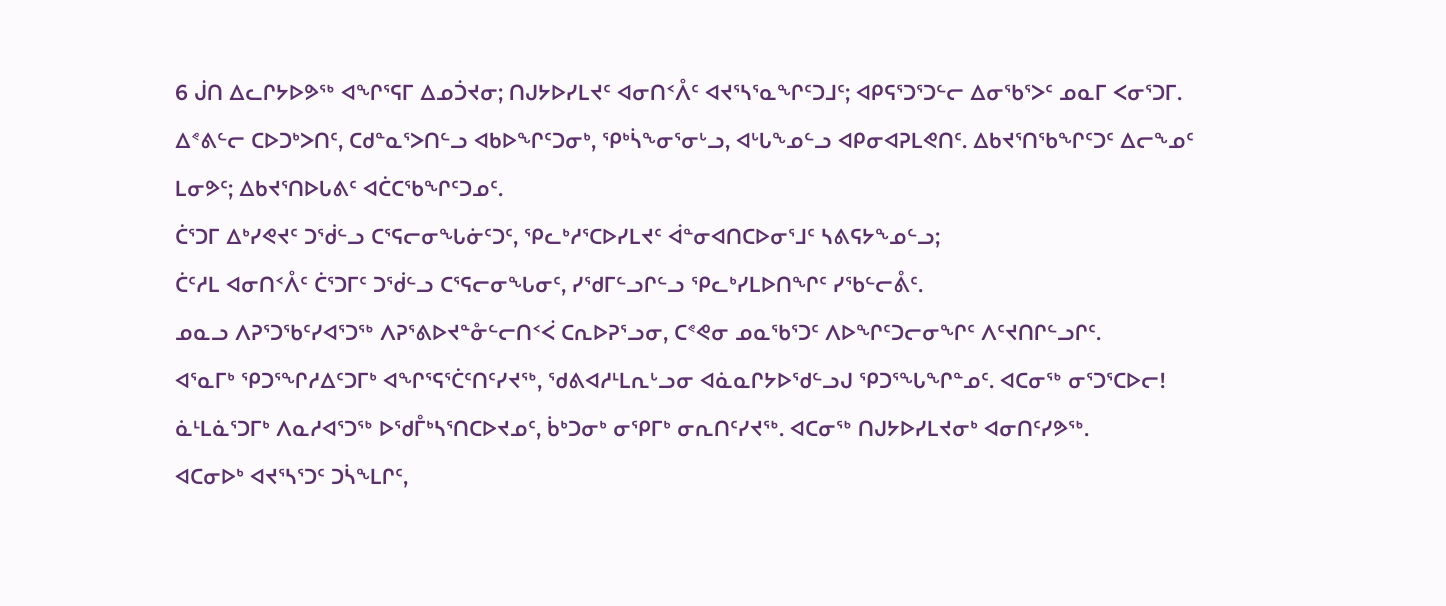6 ᒎᑎ ᐃᓚᒋᔭᐅᕗᖅ ᐊᖏᕐᕋᒥ ᐃᓄᑑᔪᓂ; ᑎᒍᔭᐅᓯᒪᔪᑦ ᐊᓂᑎᑉᐰᑦ ᐊᔪᕐᓴᕐᓇᖏᑦᑐᒧᑦ; ᐊᑭᕋᕐᑐᕐᑐᓪᓕ ᐃᓂᖃᕐᐳᑦ ᓄᓇᒥ ᐸᓂᕐᑐᒥ.
ᐃᕝᕕᓪᓕ ᑕᐅᑐᒃᐳᑎᑦ, ᑕᑯᓐᓇᕐᐳᑎᓪᓗ ᐊᑲᐅᖏᑦᑐᓂᒃ, ᕿᒃᓵᖕᓂᕐᓂᒡᓗ, ᐊᒡᒐᖕᓄᓪᓗ ᐊᑭᓂᐊᕈᒪᕙᑎᑦ. ᐃᑲᔪᕐᑎᖃᖏᑦᑐᑦ ᐃᓕᖕᓄᑦ ᒪᓂᕗᑦ; ᐃᑲᔪᕐᑎᐅᒐᕕᑦ ᐊᑖᑕᖃᖏᑦᑐᓄᑦ.
ᑖᕐᑐᒥ ᐃᒃᓯᕙᔪᑦ ᑐᖂᓪᓗ ᑕᕐᕋᓕᓂᖓᓃᑦᑐᑦ, ᕿᓚᒃᓱᕐᑕᐅᓯᒪᔪᑦ ᐋᓐᓂᐊᑎᑕᐅᓂᕐᒧᑦ ᓴᕕᕋᔭᖕᓄᓪᓗ;
ᑖᑦᓱᒪ ᐊᓂᑎᑉᐰᑦ ᑖᕐᑐᒥᑦ ᑐᖂᓪᓗ ᑕᕐᕋᓕᓂᖓᓂᑦ, ᓯᖁᒥᓪᓗᒋᓪᓗ ᕿᓚᒃᓯᒪᐅᑎᖏᑦ ᓯᖃᓪᓕᕔᑦ.
ᓄᓇᓗ ᐱᕈᕐᑐᖃᑦᓯᐊᕐᑐᖅ ᐱᕈᕐᕕᐅᔪᓐᓁᓪᓕᑎᑉᐹ ᑕᕆᐅᕈᕐᓗᓂ, ᑕᕝᕙᓂ ᓄᓇᖃᕐᑐᑦ ᐱᐅᖏᑦᑐᓕᓂᖏᑦ ᐱᑦᔪᑎᒋᓪᓗᒋᑦ.
ᐊᕐᓇᒥᒃ ᕿᑐᕐᖏᓱᐃᑦᑐᒥᒃ ᐊᖏᕐᕋᕐᑖᑦᑎᑦᓯᔪᖅ, ᖁᕕᐊᓱᒻᒪᕆᒡᓗᓂ ᐊᓈᓇᒋᔭᐅᖁᓪᓗᒍ ᕿᑐᕐᖓᖏᓐᓄᑦ. ᐊᑕᓂᖅ ᓂᕐᑐᕐᑕᐅᓕ!
ᓈᒻᒪᓈᕐᑐᒥᒃ ᐱᓇᓱᐊᕐᑐᖅ ᐅᖁᒤᒃᓴᕐᑎᑕᐅᔪᓄᑦ, ᑳᒃᑐᓂᒃ ᓂᕿᒥᒃ ᓂᕆᑎᑦᓯᔪᖅ. ᐊᑕᓂᖅ ᑎᒍᔭᐅᓯᒪᔪᓂᒃ ᐊᓂᑎᑦᓯᕗᖅ.
ᐊᑕᓂᐅᒃ ᐊᔪᕐᓴᕐᑐᑦ ᑐᓵᖕᒪᒋᑦ,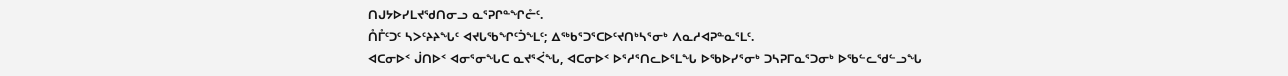ᑎᒍᔭᐅᓯᒪᔪᖁᑎᓂᓗ ᓇᕐᕈᒋᓐᖏᓔᑦ.
ᑍᒤᑦᑐᑦ ᓴᐳᑦᔨᔨᖓᑦ ᐊᔪᒐᖃᖏᑦᑑᖕᒪᑦ; ᐃᖅᑲᕐᑐᕐᑕᐅᑦᔪᑎᒃᓴᕐᓂᒃ ᐱᓇᓱᐊᕈᓐᓇᕐᒪᑦ.
ᐊᑕᓂᐅᑉ ᒎᑎᐅᑉ ᐊᓂᕐᓂᖓᑕ ᓇᔪᕐᐹᖓ, ᐊᑕᓂᐅᑉ ᐅᕐᓱᕐᑎᓚᐅᕐᒪᖓ ᐅᖃᐅᓯᕐᓂᒃ ᑐᓴᕈᒥᓇᕐᑐᓂᒃ ᐅᖃᓪᓚᖁᓪᓗᖓ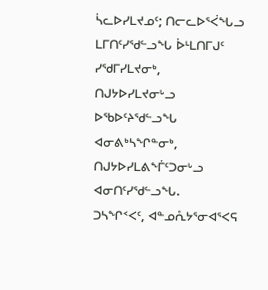ᓵᓚᐅᓯᒪᔪᓄᑦ; ᑎᓕᓚᐅᕐᐹᖓᓗ ᒪᒥᑎᑦᓯᖁᓪᓗᖓ ᐆᒻᒪᑎᒥᒍᑦ ᓯᖁᒥᓯᒪᔪᓂᒃ, ᑎᒍᔭᐅᓯᒪᔪᓂᒡᓗ ᐅᖃᐅᑦᔨᖁᓪᓗᖓ ᐊᓂᕕᒃᓴᖏᓐᓂᒃ, ᑎᒍᔭᐅᓯᒪᕕᖕᒦᑦᑐᓂᒡᓗ ᐊᓂᑎᑦᓯᖁᓪᓗᖓ.
ᑐᓴᖏᑉᐸᑦ, ᐊᓐᓄᕅᔭᕐᓂᐊᕐᐸᕋ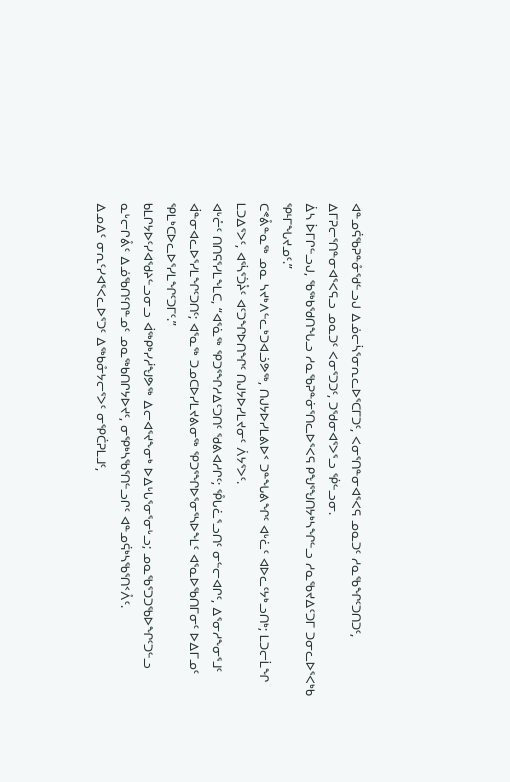ᐊᓐᓄᕌᖃᕈᓐᓁᖁᓪᓗᒍ ᐃᓅᓕᓵᕐᓂᕆᓚᐅᕐᑕᒥᑐᑦ, ᐸᓂᕐᑎᓐᓂᐊᕐᐸᕋ ᓄᓇᑐᑦ ᓱᓇᖃᖏᑦᑐᑎᑐᑦ, ᐃᒥᕈᓕᕐᑎᓐᓂᐊᕐᐸᕋᓗ ᓄᓇᑐᑦ ᐸᓂᕐᑐᑐᑦ, ᑐᖁᓂᐊᕐᐳᕐᓗ ᖀᓪᓗᓂ.
ᐄᓴ ᐆᒥᒋᓪᓗᒍ, ᖃᖅᑲᖁᑎᖓᓗ ᓱᓇᖃᕈᓐᓃᕐᑎᓚᐅᕐᐸᕋ ᑭᖑᕐᖑᑎᔭᒃᓴᖏᓪᓗ ᓱᓇᖃᔪᐃᑦᑐᒥ ᑐᓂᓚᐅᕐᐸᒃᑲ ᕿᒻᒥᖓᔪᓄᑦ.”
ᑕᕝᕔᓐᓇᖅ ᓄᓇ ᓴᔪᒃᐱᓪᓚᒃᑐᐊᓘᕗᖅ, ᑎᒍᔭᐅᓯᒪᕕᐅᑉ ᑐᓐᖓᕕᖏᑦ ᐊᒡᓛᑦ ᐊᐅᓚᑦᔭᒃᓗᑎᒃ; ᒪᑐᓕᒫᖏ ᒪᑐᐃᕐᐳᑦ, ᐊᕐᓵᕐᑑᔧᑦ ᐊᑦᑐᖏᐅᑎᖏᑦ ᑎᒍᔭᐅᓯᒪᔪᓂᑦ ᐲᔭᕐᐳᑦ.
ᐊᒡᓔᑦ ᑎᑎᕋᕐᓯᒪᖕᒪᑕ, “ᐊᕐᓈᖅ ᕿᑐᕐᖏᓱᐃᑦᑐᑎᑦ ᖁᕕᐊᓱᒋᑦ; ᕾᒐᓛᕐᓗᑎᑦ ᓂᓪᓕᐊᒋᑦ, ᐃᕐᓂᓱᖕᓂᕐᒧᑦ ᐋᓐᓂᐊᓚᐅᕐᓯᒪᖏᑦᑐᑎᑦ; ᐊᕐᓇᖅ ᑐᓄᑕᐅᓯᒪᔪᕕᓂᖅ ᕿᑐᕐᖏᐅᕐᓂᕐᓴᐅᖕᒪᑦ ᐊᕐᓇᐅᖃᑎᒥᓂᑦ ᐅᐃᒥᓄᑦ ᕿᒪᒃᑕᐅᓚᐅᕐᓯᒪᖏᑦᑐᒥᑦ.”
ᑲᒪᒋᔭᐅᑦᓯᐊᖁᔨᓪᓗᓂᓗ ᐋᖅᑭᒃᓯᓲᖑᕗᖅ ᐃᓕᐊᕐᔪᖕᓂᒃ ᐅᐃᒡᒐᕐᓂᕐᓂᒡᓗ; ᓄᓇᖃᕐᑐᑐᖃᐅᖏᑦᑐᓪᓗ ᓇᒡᓕᒋᕔᑦ ᐃᓅᖃᑎᑦᑎᓐᓄᑦ ᓄᓇᖅᑲᑎᒋᔭᐅᔪᑦ, ᓂᕿᒃᓴᖃᕐᑎᓪᓗᒋᑦ ᐊᓐᓄᕌᒃᓴᖃᕐᑎᑉᐰᑦ.
ᐃᓄᐃᑦ ᓂᕆᑦᓯᐊᕐᐸᓚᐅᕐᑐᑦ ᐃᖅᑲᓁᔭᓕᕐᐳᑦ ᓂᕿᑖᕈᒪᒧᑦ,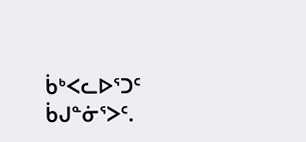ᑳᒃᐸᓚᐅᕐᑐᑦ ᑳᒍᓐᓃᕐᐳᑦ.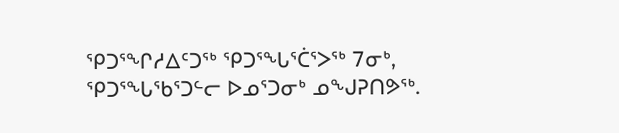ᕿᑐᕐᖏᓱᐃᑦᑐᖅ ᕿᑐᕐᖓᕐᑖᕐᐳᖅ 7ᓂᒃ, ᕿᑐᕐᖓᖃᕐᑐᓪᓕ ᐅᓄᕐᑐᓂᒃ ᓄᖑᕈᑎᕗᖅ.